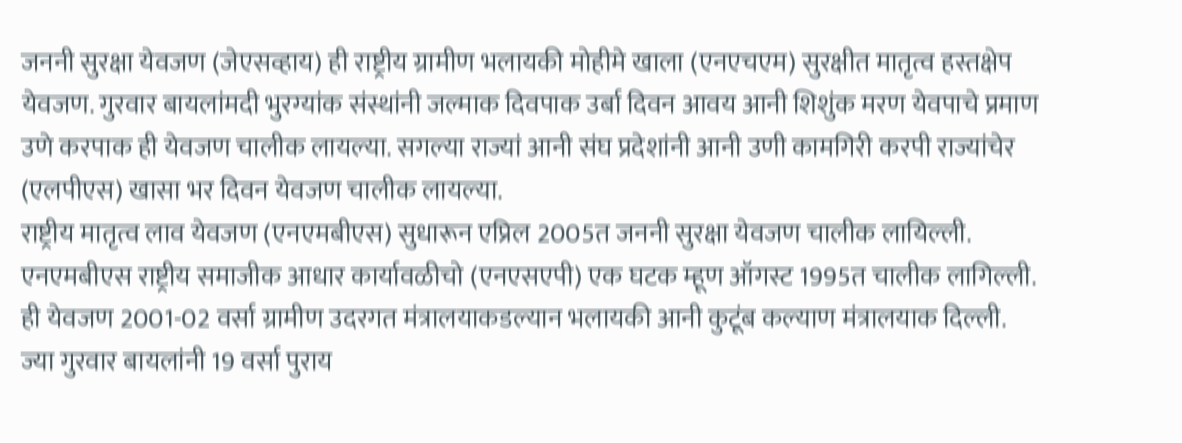जननी सुरक्षा येवजण (जेएसव्हाय) ही राष्ट्रीय ग्रामीण भलायकी मोहीमे खाला (एनएचएम) सुरक्षीत मातृत्व हस्तक्षेप येवजण. गुरवार बायलांमदी भुरग्यांक संस्थांनी जल्माक दिवपाक उर्बा दिवन आवय आनी शिशुंक मरण येवपाचे प्रमाण उणे करपाक ही येवजण चालीक लायल्या. सगल्या राज्यां आनी संघ प्रदेशांनी आनी उणी कामगिरी करपी राज्यांचेर (एलपीएस) खासा भर दिवन येवजण चालीक लायल्या.
राष्ट्रीय मातृत्व लाव येवजण (एनएमबीएस) सुधारून एप्रिल 2005त जननी सुरक्षा येवजण चालीक लायिल्ली. एनएमबीएस राष्ट्रीय समाजीक आधार कार्यावळीचो (एनएसएपी) एक घटक म्हूण ऑगस्ट 1995त चालीक लागिल्ली. ही येवजण 2001-02 वर्सा ग्रामीण उदरगत मंत्रालयाकडल्यान भलायकी आनी कुटूंब कल्याण मंत्रालयाक दिल्ली. ज्या गुरवार बायलांनी 19 वर्सा पुराय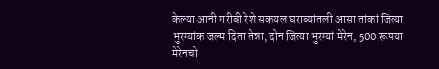केल्या आनी गरीबी रेशे सकयल घराब्यांतली आसा तांकां जित्या भुरग्यांक जल्म दिता तेन्ना, दोन जित्या भुरग्यां मेरेन, 500 रूपया मेरेनचो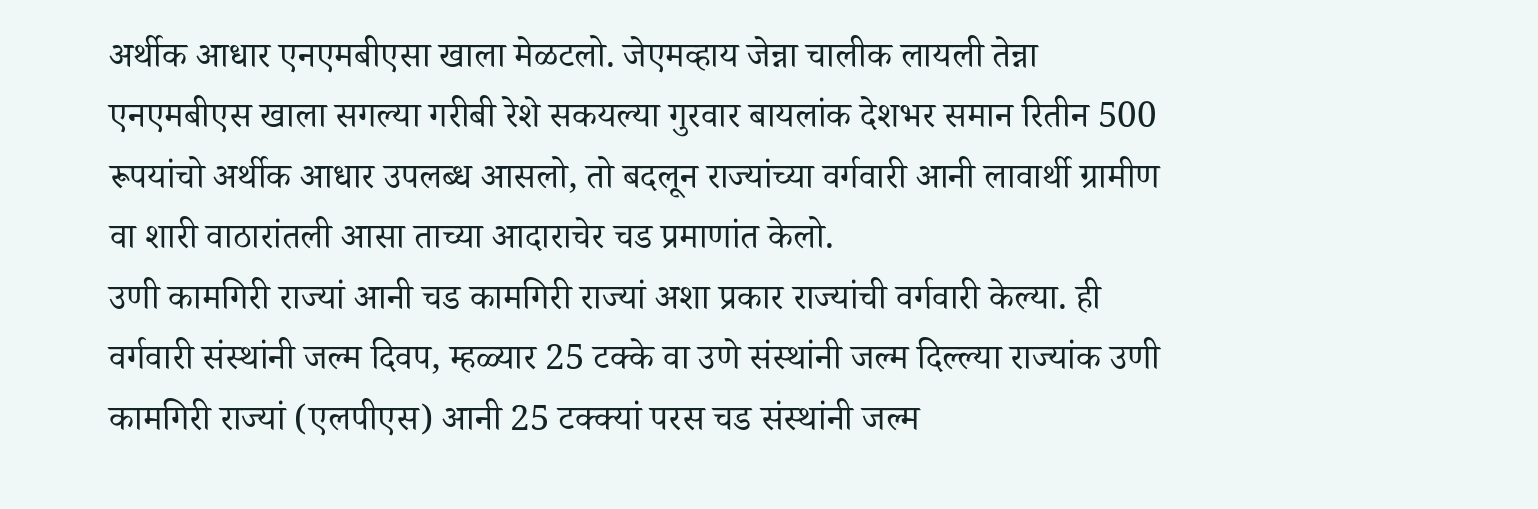अर्थीक आधार एनएमबीएसा खाला मेळटलो. जेएमव्हाय जेन्ना चालीक लायली तेन्ना एनएमबीएस खाला सगल्या गरीबी रेशे सकयल्या गुरवार बायलांक देशभर समान रितीन 500 रूपयांचो अर्थीक आधार उपलब्ध आसलो, तो बदलून राज्यांच्या वर्गवारी आनी लावार्थी ग्रामीण वा शारी वाठारांतली आसा ताच्या आदाराचेर चड प्रमाणांत केलो.
उणी कामगिरी राज्यां आनी चड कामगिरी राज्यां अशा प्रकार राज्यांची वर्गवारी केल्या. ही वर्गवारी संस्थांनी जल्म दिवप, म्हळ्यार 25 टक्के वा उणे संस्थांनी जल्म दिल्ल्या राज्यांक उणी कामगिरी राज्यां (एलपीएस) आनी 25 टक्क्यां परस चड संस्थांनी जल्म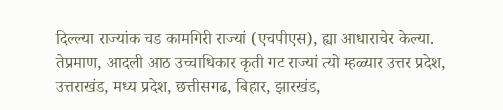दिल्ल्या राज्यांक चड कामगिरी राज्यां (एचपीएस), ह्या आधाराचेर केल्या. तेप्रमाण, आदली आठ उच्चाधिकार कृती गट राज्यां त्यो म्हळ्यार उत्तर प्रदेश, उत्तराखंड, मध्य प्रदेश, छत्तीसगढ, बिहार, झारखंड,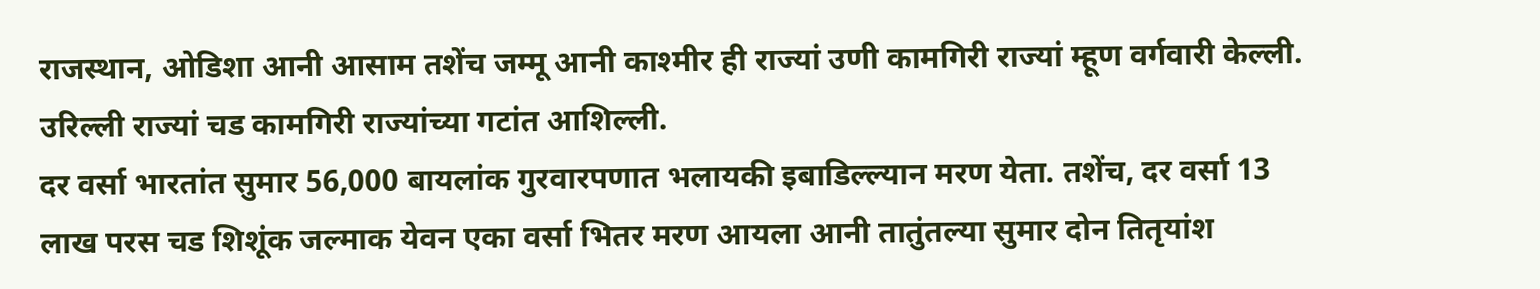राजस्थान, ओडिशा आनी आसाम तशेंच जम्मू आनी काश्मीर ही राज्यां उणी कामगिरी राज्यां म्हूण वर्गवारी केल्ली. उरिल्ली राज्यां चड कामगिरी राज्यांच्या गटांत आशिल्ली.
दर वर्सा भारतांत सुमार 56,000 बायलांक गुरवारपणात भलायकी इबाडिल्ल्यान मरण येता. तशेंच, दर वर्सा 13 लाख परस चड शिशूंक जल्माक येवन एका वर्सा भितर मरण आयला आनी तातुंतल्या सुमार दोन तितृयांश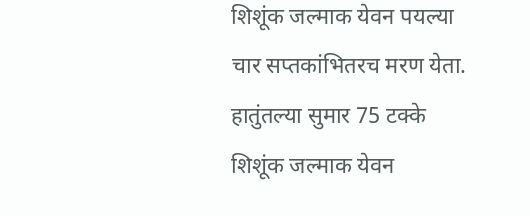शिशूंक जल्माक येवन पयल्या चार सप्तकांभितरच मरण येता. हातुंतल्या सुमार 75 टक्के शिशूंक जल्माक येवन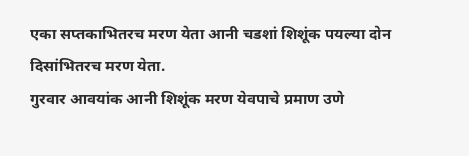एका सप्तकाभितरच मरण येता आनी चडशां शिशूंक पयल्या दोन दिसांभितरच मरण येता.
गुरवार आवयांक आनी शिशूंक मरण येवपाचे प्रमाण उणे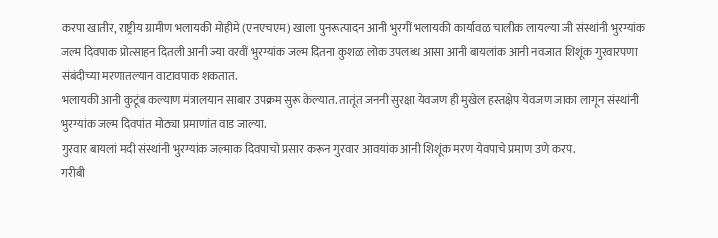करपा खातीर, राष्ट्रीय ग्रामीण भलायकी मोहीमे (एनएचएम) खाला पुनरूत्पादन आनी भुरगीं भलायकी कार्यावळ चालीक लायल्या जी संस्थांनी भुरग्यांक जल्म दिवपाक प्रोत्साहन दितली आनी ज्या वरवीं भुरग्यांक जल्म दितना कुशळ लोक उपलब्ध आसा आनी बायलांक आनी नवजात शिशूंक गुरवारपणा संबंदीच्या मरणातल्यान वाटावपाक शकतात.
भलायकी आनी कुटूंब कल्याण मंत्रालयान साबार उपक्रम सुरू केल्यात. तातूंत जननी सुरक्षा येवजण ही मुखेल हस्तक्षेप येवजण जाका लागून संस्थांनी भुरग्यांक जल्म दिवपांत मोठ्या प्रमाणांत वाड जाल्या.
गुरवार बायलां मदी संस्थांनी भुरग्यांक जल्माक दिवपाचो प्रसार करून गुरवार आवयांक आनी शिशूंक मरण येवपाचे प्रमाण उणे करप.
गरीबी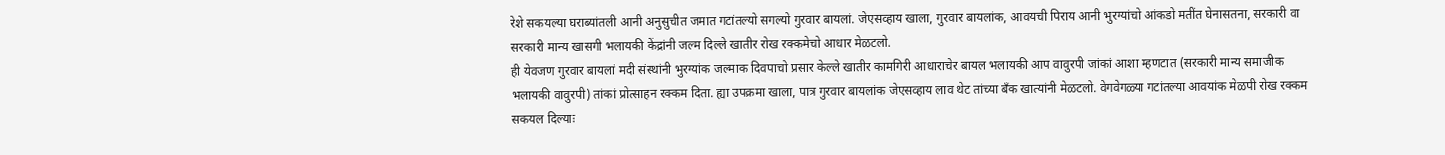रेशे सकयल्या घराब्यांतली आनी अनुसुचीत जमात गटांतल्यो सगल्यो गुरवार बायलां. जेएसव्हाय खाला, गुरवार बायलांक, आवयची पिराय आनी भुरग्यांचो आंकडो मतींत घेनासतना, सरकारी वा सरकारी मान्य खासगी भलायकी केंद्रांनी जल्म दिल्ले खातीर रोख रक्कमेचो आधार मेळटलो.
ही येवजण गुरवार बायलां मदी संस्थांनी भुरग्यांक जल्माक दिवपाचो प्रसार केल्ले खातीर कामगिरी आधाराचेर बायल भलायकी आप वावुरपी जांकां आशा म्हणटात (सरकारी मान्य समाजीक भलायकी वावुरपी) तांकां प्रोत्साहन रक्कम दिता. ह्या उपक्रमा खाला, पात्र गुरवार बायलांक जेएसव्हाय लाव थेट तांच्या बँक खात्यांनी मेळटलो. वेगवेगळ्या गटांतल्या आवयांक मेळपी रोख रक्कम सकयल दिल्याः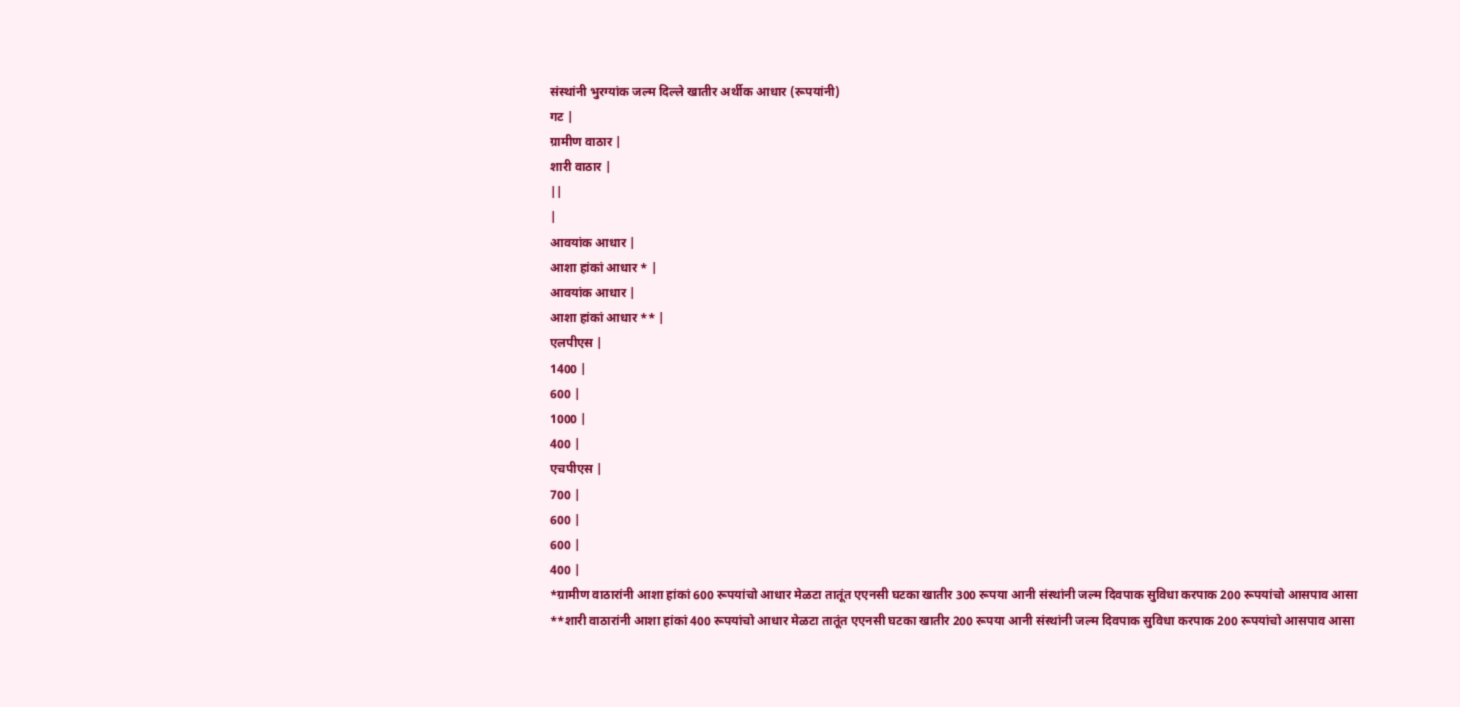संस्थांनी भुरग्यांक जल्म दिल्ले खातीर अर्थीक आधार (रूपयांनी)
गट |
ग्रामीण वाठार |
शारी वाठार |
||
|
आवयांक आधार |
आशा हांकां आधार * |
आवयांक आधार |
आशा हांकां आधार ** |
एलपीएस |
1400 |
600 |
1000 |
400 |
एचपीएस |
700 |
600 |
600 |
400 |
*ग्रामीण वाठारांनी आशा हांकां 600 रूपयांचो आधार मेळटा तातूंत एएनसी घटका खातीर 300 रूपया आनी संस्थांनी जल्म दिवपाक सुविधा करपाक 200 रूपयांचो आसपाव आसा
**शारी वाठारांनी आशा हांकां 400 रूपयांचो आधार मेळटा तातूंत एएनसी घटका खातीर 200 रूपया आनी संस्थांनी जल्म दिवपाक सुविधा करपाक 200 रूपयांचो आसपाव आसा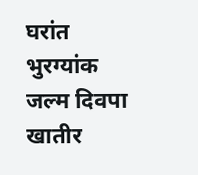घरांत भुरग्यांक जल्म दिवपा खातीर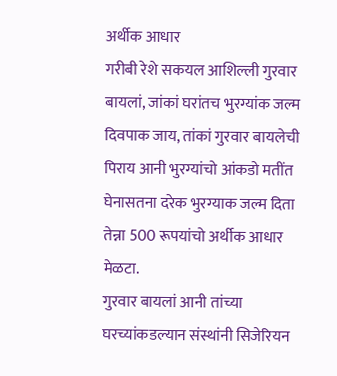अर्थीक आधार
गरीबी रेशे सकयल आशिल्ली गुरवार बायलां, जांकां घरांतच भुरग्यांक जल्म दिवपाक जाय, तांकां गुरवार बायलेची पिराय आनी भुरग्यांचो आंकडो मतींत घेनासतना दरेक भुरग्याक जल्म दिता तेन्ना 500 रूपयांचो अर्थीक आधार मेळटा.
गुरवार बायलां आनी तांच्या घरच्यांकडल्यान संस्थांनी सिजेरियन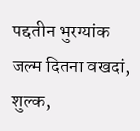पद्दतीन भुरग्यांक जल्म दितना वखदां, शुल्क,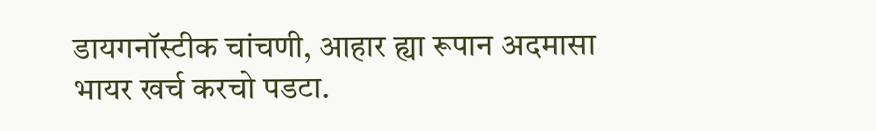डायगनॉस्टीक चांचणी, आहार ह्या रूपान अदमासा भायर खर्च करचो पडटा.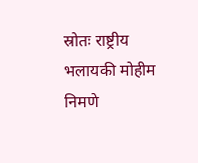स्रोतः राष्ट्रीय भलायकी मोहीम
निमणे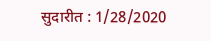सुदारीत : 1/28/2020